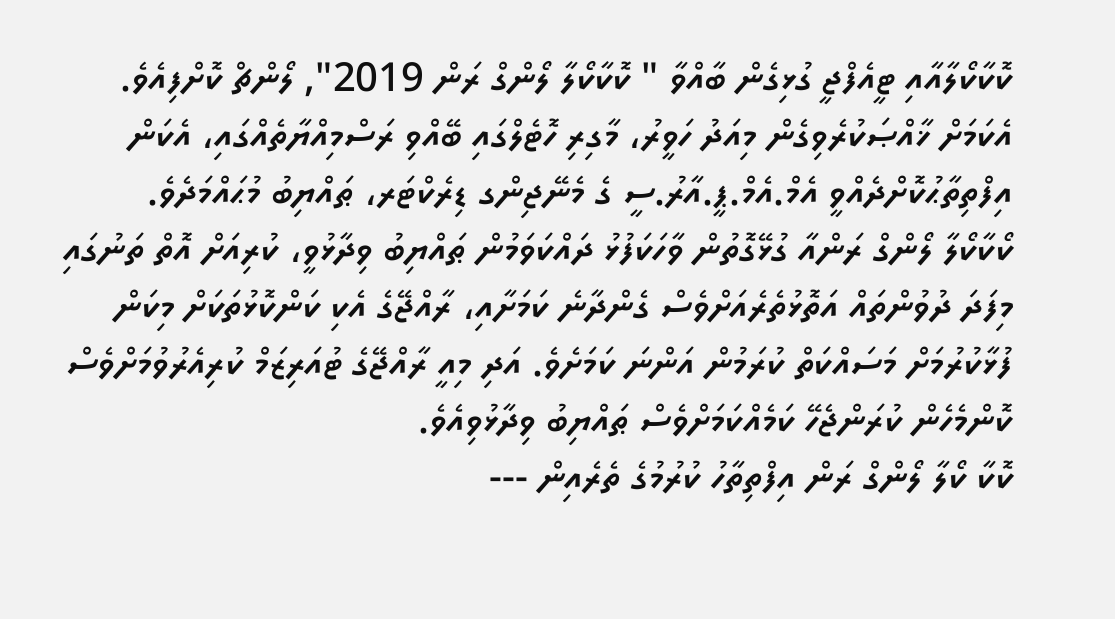ކޮކާކޯލާއާއި ޓީއެފްޖީ ގުޅިގެން ބާއްވާ " ކޮކާކޯލާ ލޯންގް ރަން 2019", ލޯންޗް ކޮށްފިއެވެ.
އެކަމަށް ޚާއްޞަކުރެވިގެން މިއަދު ހަވީރު، މާގިރި ހޮޓެލްގައި ބޭއްވި ރަސްމިއްޔާތެއްގައި، އެކަން އިފްތިތާޙުކޮށްދެއްވީ އެމް.އެމް.ޕީ.އާރު.ސީ ގެ މެނޭޖިންގ ޑިރެކްޓަރ، ޠައްޔިބު މުޙައްމަދެވެ.
ކޯކާކޯލާ ލޯންގް ރަންއާ ގުޅޭގޮތުން ވާހަކަފުޅު ދައްކަވަމުން ޠައްޔިބު ވިދާޅުވީ، ކުރިއަށް އޮތް ތަނުގައި މިފަދަ ދުވުންތައް އަތޮޅުތެރެއަށްވެސް ގެންދާނެ ކަމަށާއި، ރާއްޖޭގެ އެކި ކަންކޮޅުތަކަށް މިކަން ފުޅާކުރުމަށް މަސައްކަތް ކުރަމުން އަންނަ ކަމަށެވެ. އަދި މިއީ ރާއްޖޭގެ ޓުއަރިޒަމް ކުރިއެރުވުމަށްވެސް ކޮންމެހެން ކުރަންޖެހޭ ކަމެއްކަމަށްވެސް ޠައްޔިބު ވިދާޅުވިއެވެ.
ކޮކާ ކޯލާ ލޯންގް ރަން އިފްތިތާހު ކުރުމުގެ ތެރެއިން ---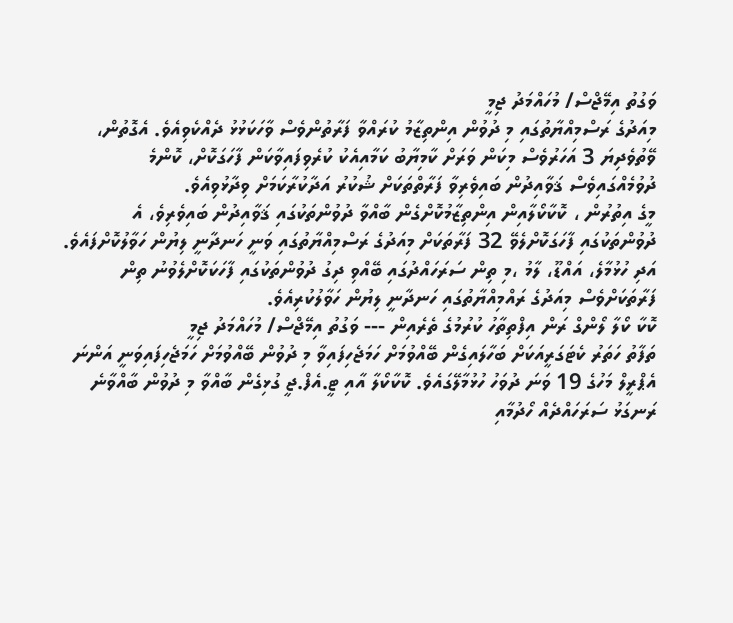ވަގުތު އިމޭޖްސް/ މުހައްމަދު ޖިމީ
މިއަދުގެ ރަސްމިއްޔާތުގައި މި ދުވުން އިންތިޒާމު ކުރައްވާ ފަރާތުންވެސް ވާހަކަޅުޅު ދެއްކެވިއެވެ. އެގޮތުން، ވޭތުވެދިޔަ 3 އަހަރުވެސް މިކަން ވަރަށް ކާމިޔާބު ކަމާއިއެކު ކުރެވިފައިވާކަން ފާހަގަކޮށް، ކޮންމެ ދުވުމެއްގައިވެސް ޤަވާއިދުން ބައިވެރިވާ ފަރާތްތަކަށް ޝުކުރު އަދާކުރާކަމަށް ވިދާޅުވިއެވެ.
މީގެ އިތުރުން ، ކޮކާކޯލާއިން އިންތިޒާމުކޮށްގެން ބާއްވާ ދުވުންތަކުގައި ޤަވާއިދުން ބައިވެރިވެ، އެ ދުވުންތަކުގައި ފާހަގަކޮށްލެވޭ 32 ފަރާތަކަށް މިއަދުގެ ރަސްމިއްޔާތުގައި ވަނީ ހަނދާނީ ލިޔުން ހަވާލުކޮށްފައެވެ. އަދި ހުޅުމާލެ، އައްޑޫ، ލާމު ،މި ތިން ސަރަހައްދުގައި ބޭއްވި ދިގު ދުވުންތަކުގައި ފާހަކަކޮށްލެވުނު ތިން ފަރާތަކަށްވެސް މިއަދުގެ ރައްމިއްޔާތުގައި ހަނދާނީ ލިޔުން ހަވާލުކުރިއެވެ.
ކޮކާ ކޯލާ ލޯންގް ރަން އިފްތިތާހު ކުރުމުގެ ތެރެއިން --- ވަގުތު އިމޭޖްސް/ މުހައްމަދު ޖިމީ
ތަފާތު ހަތަރު ކެޓަގަރީއަކަށް ބަހާލައިގެން ބޭއްވުމަށް ހަމަޖެހިފައިވާ މި ދުވުން ބޭއްވުމަށް ހަމަޖެހިފައިވަނީ އަންނަ އެޕްރީލް މަހުގެ 19 ވަނަ ދުވަހު ހުޅުމާލޭގައެވެ. ކޮކާކޯލާ އާއި ޓީ.އެފް.ޖީ ގުޅިގެން ބާއްވާ މި ދުވުން ބާއްވާނެ ރަނގަޅު ސަރަހައްދެއް ހޯދުމާއި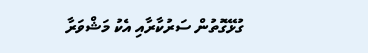ގުޅޭގޮތުން ސަރުކާރާއި އެކު މަޝްވަރާ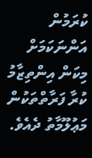ކުރަމުން އަންނަކަމަށް މިކަން އިންތިޒާމު ކުރާ ފަރާތްތަކުން މަޢުލޫމާތު ދެއެވެ.